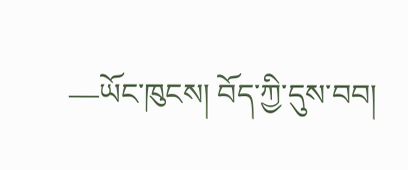—ཡོང་ཁུངས། བོད་ཀྱི་དུས་བབ།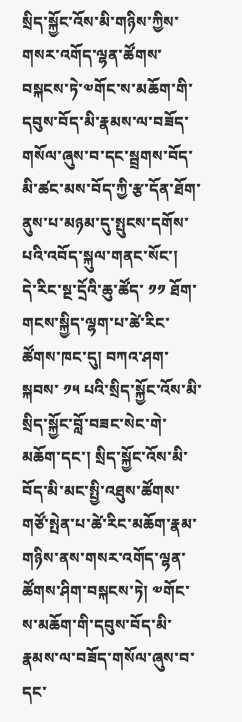སྲིད་སྐྱོང་འོས་མི་གཉིས་ཀྱིས་གསར་འགོད་ལྷན་ཚོགས་བསྐངས་ཏེ་༧གོང་ས་མཆོག་གི་དབུས་བོད་མི་རྣམས་ལ་བཟོད་གསོལ་ཞུས་བ་དང་སྦྲགས་བོད་མི་ཚང་མས་བོད་ཀྱི་རྩ་དོན་ཐོག་ནུས་པ་མཉམ་དུ་སྤུངས་དགོས་པའི་འབོད་སྐུལ་གནང་སོང་།
དེ་རིང་སྔ་དྲོའི་ཆུ་ཚོད་ ༡༡ ཐོག་གངས་སྐྱིད་ལྷག་པ་ཚེ་རིང་ཚོགས་ཁང་དུ། བཀའ་ཤག་སྐབས་ ༡༥ པའི་སྲིད་སྐྱོང་འོས་མི་སྲིད་སྐྱོང་བློ་བཟང་སེང་གེ་མཆོག་དང་། སྲིད་སྐྱོང་འོས་མི་བོད་མི་མང་སྤྱི་འཐུས་ཚོགས་གཙོ་སྤེན་པ་ཚེ་རིང་མཆོག་རྣམ་གཉིས་ནས་གསར་འགོད་ལྷན་ཚོགས་ཤིག་བསྐངས་ཏེ། ༧གོང་ས་མཆོག་གི་དབུས་བོད་མི་རྣམས་ལ་བཟོད་གསོལ་ཞུས་བ་དང་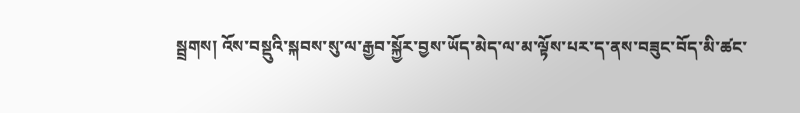སྦྲགས། འོས་བསྡུའི་སྐབས་སུ་ལ་རྒྱབ་སྐྱོར་བྱས་ཡོད་མེད་ལ་མ་ལྟོས་པར་ད་ནས་བཟུང་བོད་མི་ཚང་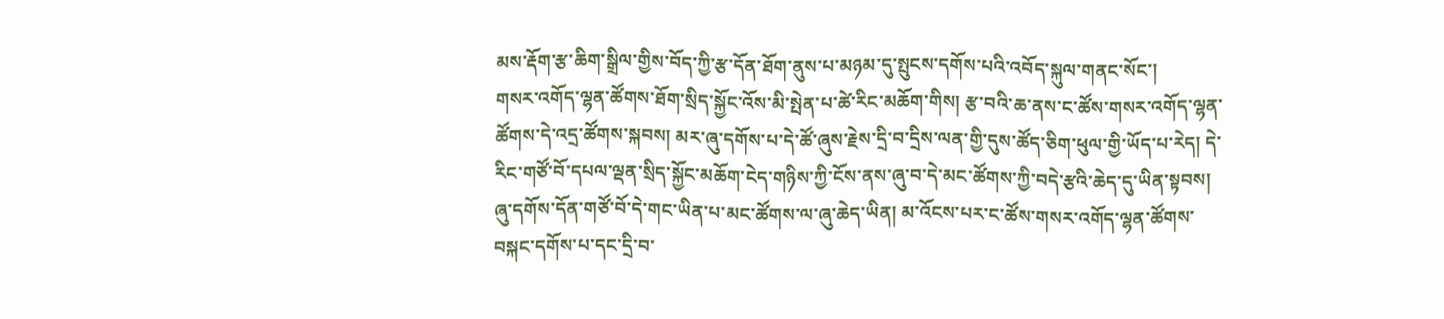མས་རྡོག་རྩ་ཆིག་སྒྲིལ་གྱིས་བོད་ཀྱི་རྩ་དོན་ཐོག་ནུས་པ་མཉམ་དུ་སྤུངས་དགོས་པའི་འབོད་སྐུལ་གནང་སོང་།
གསར་འགོད་ལྷན་ཚོགས་ཐོག་སྲིད་སྐྱོང་འོས་མི་སྤེན་པ་ཚེ་རིང་མཆོག་གིས། རྩ་བའི་ཆ་ནས་ང་ཚོས་གསར་འགོད་ལྷན་ཚོགས་དེ་འདྲ་ཚོགས་སྐབས། མར་ཞུ་དགོས་པ་དེ་ཚོ་ཞུས་རྗེས་དྲི་བ་དྲིས་ལན་གྱི་དུས་ཚོད་ཅིག་ཕུལ་གྱི་ཡོད་པ་རེད། དེ་རིང་གཙོ་བོ་དཔལ་ལྡན་སྲིད་སྐྱོང་མཆོག་ངེད་གཉིས་ཀྱི་ངོས་ནས་ཞུ་བ་དེ་མང་ཚོགས་ཀྱི་བདེ་རྩའི་ཆེད་དུ་ཡིན་སྟབས། ཞུ་དགོས་དོན་གཙོ་བོ་དེ་གང་ཡིན་པ་མང་ཚོགས་ལ་ཞུ་ཆེད་ཡིན། མ་འོངས་པར་ང་ཚོས་གསར་འགོད་ལྷན་ཚོགས་བསྐང་དགོས་པ་དང་དྲི་བ་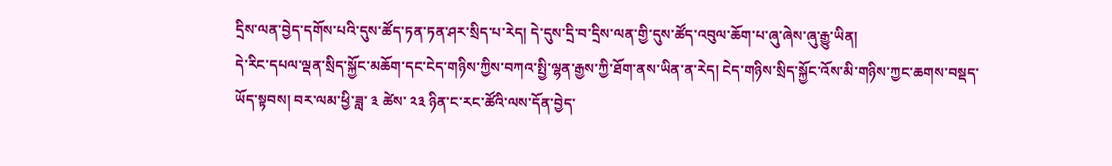དྲིས་ལན་བྱེད་དགོས་པའི་དུས་ཚོད་ཏན་ཏན་ཤར་སྲིད་པ་རེད། དེ་དུས་དྲི་བ་དྲིས་ལན་གྱི་དུས་ཚོད་འབུལ་ཆོག་པ་ཞུ་ཞེས་ཞུ་རྒྱུ་ཡིན།
དེ་རིང་དཔལ་ལྡན་སྲིད་སྐྱོང་མཆོག་དང་ངེད་གཉིས་ཀྱིས་བཀའ་སྤྱི་ལྷན་རྒྱས་ཀྱི་ཐོག་ནས་ཡིན་ན་རེད། ངེད་གཉིས་སྲིད་སྐྱོང་འོས་མི་གཉིས་ཀྱང་ཆགས་བསྡད་ཡོད་སྟབས། བར་ལམ་ཕྱི་ཟླ་ ༣ ཚེས་ ༢༣ ཉིན་ང་རང་ཚོའི་ལས་དོན་བྱེད་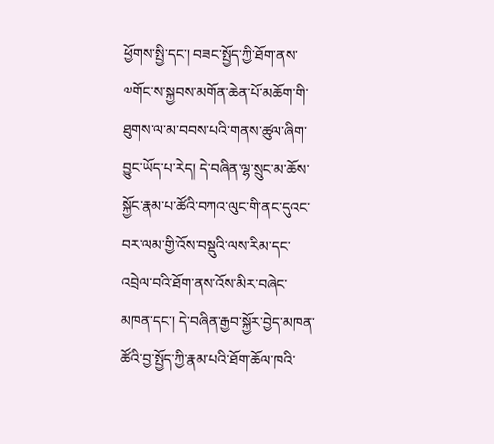ཕྱོགས་སྤྱི་དང་། བཟང་སྤྱོད་ཀྱི་ཐོག་ནས་༧གོང་ས་སྐྱབས་མགོན་ཆེན་པོ་མཆོག་གི་ཐུགས་ལ་མ་བབས་པའི་གནས་ཚུལ་ཞིག་བྱུང་ཡོད་པ་རེད། དེ་བཞིན་ལྷ་སྲུང་མ་ཆོས་སྐྱོང་རྣམ་པ་ཚོའི་བཀའ་ལུང་གི་ནང་དུའང་བར་ལམ་གྱི་འོས་བསྡུའི་ལས་རིམ་དང་འབྲེལ་བའི་ཐོག་ནས་འོས་མིར་བཞེང་མཁན་དང་། དེ་བཞིན་རྒྱབ་སྐྱོར་བྱེད་མཁན་ཚོའི་བྱ་སྤྱོད་ཀྱི་རྣམ་པའི་ཐོག་ཆོལ་ཁའི་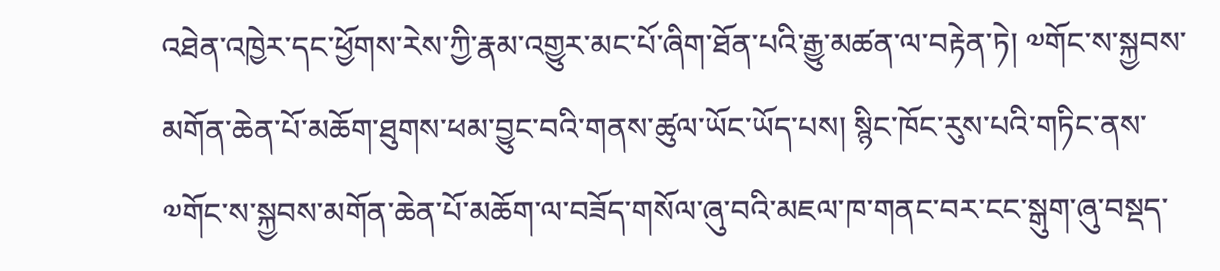འཐེན་འཁྱེར་དང་ཕྱོགས་རེས་ཀྱི་རྣམ་འགྱུར་མང་པོ་ཞིག་ཐོན་པའི་རྒྱུ་མཚན་ལ་བརྟེན་ཏེ། ༧གོང་ས་སྐྱབས་མགོན་ཆེན་པོ་མཆོག་ཐུགས་ཕམ་བྱུང་བའི་གནས་ཚུལ་ཡོང་ཡོད་པས། སྙིང་ཁོང་རུས་པའི་གཏིང་ནས་༧གོང་ས་སྐྱབས་མགོན་ཆེན་པོ་མཆོག་ལ་བཟོད་གསོལ་ཞུ་བའི་མཇལ་ཁ་གནང་བར་ངང་སྒུག་ཞུ་བསྡད་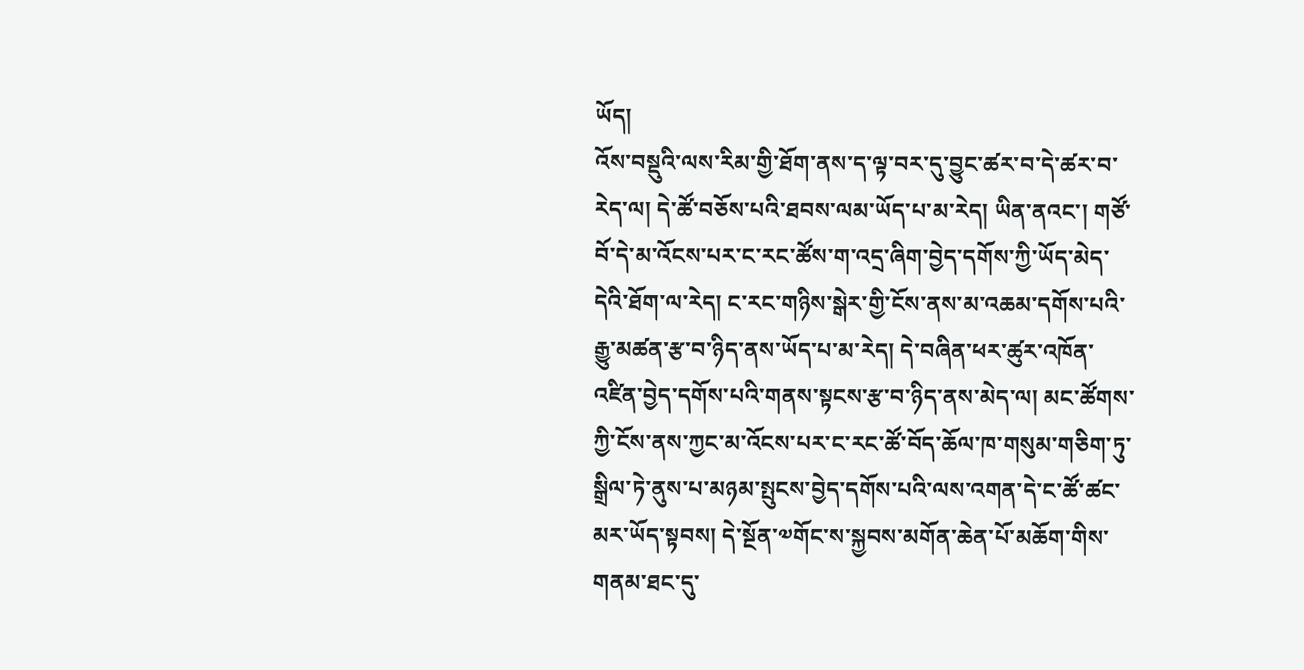ཡོད།
འོས་བསྡུའི་ལས་རིམ་གྱི་ཐོག་ནས་ད་ལྟ་བར་དུ་བྱུང་ཚར་བ་དེ་ཚར་བ་རེད་ལ། དེ་ཚོ་བཅོས་པའི་ཐབས་ལམ་ཡོད་པ་མ་རེད། ཡིན་ནའང་། གཙོ་བོ་དེ་མ་འོངས་པར་ང་རང་ཚོས་ག་འདྲ་ཞིག་བྱེད་དགོས་ཀྱི་ཡོད་མེད་དེའི་ཐོག་ལ་རེད། ང་རང་གཉིས་སྒེར་གྱི་ངོས་ནས་མ་འཆམ་དགོས་པའི་རྒྱུ་མཚན་རྩ་བ་ཉིད་ནས་ཡོད་པ་མ་རེད། དེ་བཞིན་ཕར་ཚུར་འཁོན་འཛིན་བྱེད་དགོས་པའི་གནས་སྟངས་རྩ་བ་ཉིད་ནས་མེད་ལ། མང་ཚོགས་ཀྱི་ངོས་ནས་ཀྱང་མ་འོངས་པར་ང་རང་ཚོ་བོད་ཆོལ་ཁ་གསུམ་གཅིག་ཏུ་སྒྲིལ་ཏེ་ནུས་པ་མཉམ་སྤུངས་བྱེད་དགོས་པའི་ལས་འགན་དེ་ང་ཚོ་ཚང་མར་ཡོད་སྟབས། དེ་སྔོན་༧གོང་ས་སྐྱབས་མགོན་ཆེན་པོ་མཆོག་གིས་གནམ་ཐང་དུ་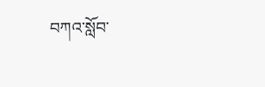བཀའ་སློབ་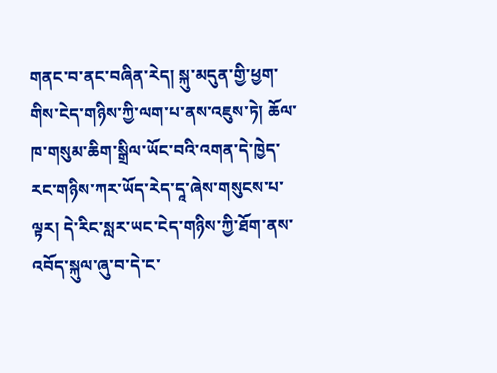གནང་བ་ནང་བཞིན་རེད། སྐུ་མདུན་གྱི་ཕྱག་གིས་ངེད་གཉིས་ཀྱི་ལག་པ་ནས་འཇུས་ཏེ། ཆོལ་ཁ་གསུམ་ཆིག་སྒྲིལ་ཡོང་བའི་འགན་དེ་ཁྱེད་རང་གཉིས་ཀར་ཡོད་རེད་དཱ་ཞེས་གསུངས་པ་ལྟར། དེ་རིང་སླར་ཡང་ངེད་གཉིས་ཀྱི་ཐོག་ནས་འབོད་སྐུལ་ཞུ་བ་དེ་ང་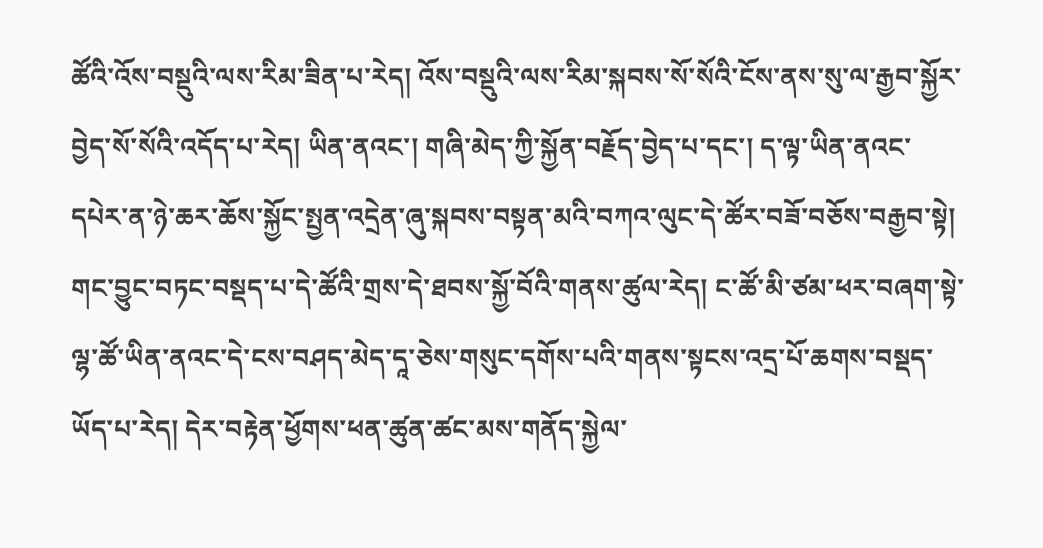ཚོའི་འོས་བསྡུའི་ལས་རིམ་ཟིན་པ་རེད། འོས་བསྡུའི་ལས་རིམ་སྐབས་སོ་སོའི་ངོས་ནས་སུ་ལ་རྒྱབ་སྐྱོར་བྱེད་སོ་སོའི་འདོད་པ་རེད། ཡིན་ནའང་། གཞི་མེད་ཀྱི་སྐྱོན་བརྗོད་བྱེད་པ་དང་། ད་ལྟ་ཡིན་ནའང་དཔེར་ན་ཉེ་ཆར་ཆོས་སྐྱོང་སྤྱན་འདྲེན་ཞུ་སྐབས་བསྟན་མའི་བཀའ་ལུང་དེ་ཚོར་བཟོ་བཅོས་བརྒྱབ་སྟེ། གང་བྱུང་བཏང་བསྡད་པ་དེ་ཚོའི་གྲས་དེ་ཐབས་སྐྱོ་བོའི་གནས་ཚུལ་རེད། ང་ཚོ་མི་ཙམ་ཕར་བཞག་སྟེ་ལྷ་ཚོ་ཡིན་ནའང་དེ་ངས་བཤད་མེད་དཱ་ཅེས་གསུང་དགོས་པའི་གནས་སྟངས་འདྲ་པོ་ཆགས་བསྡད་ཡོད་པ་རེད། དེར་བརྟེན་ཕྱོགས་ཕན་ཚུན་ཚང་མས་གནོད་སྐྱེལ་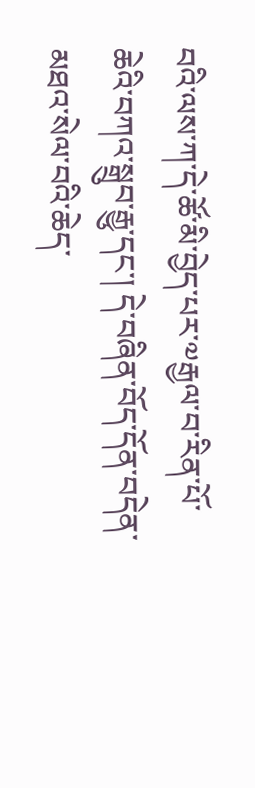བའི་ལས་ཀ་དེ་ཚོ་མི་བྱེད་པར་༧རྒྱལ་བ་རིན་པོ་ཆེའི་བཀའ་སྒྲུབ་རྒྱུ་དང་། དེ་བཞིན་བོད་དོན་བདེན་མཐའ་སེལ་བའི་ཆེད་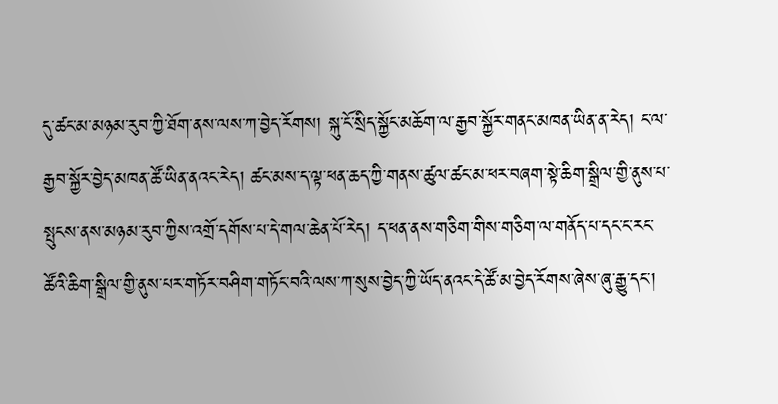དུ་ཚང་མ་མཉམ་རུབ་ཀྱི་ཐོག་ནས་ལས་ཀ་བྱེད་རོགས། སྐུ་ངོ་སྲིད་སྐྱོང་མཆོག་ལ་རྒྱབ་སྐྱོར་གནང་མཁན་ཡིན་ན་རེད། ང་ལ་རྒྱབ་སྐྱོར་བྱེད་མཁན་ཚོ་ཡིན་ནའང་རེད། ཚང་མས་ད་ལྟ་ཕན་ཆད་ཀྱི་གནས་ཚུལ་ཚང་མ་ཕར་བཞག་སྟེ་ཆིག་སྒྲིལ་གྱི་ནུས་པ་སྤུངས་ནས་མཉམ་རུབ་ཀྱིས་འགྲོ་དགོས་པ་དེ་གལ་ཆེན་པོ་རེད། ད་ཕན་ནས་གཅིག་གིས་གཅིག་ལ་གནོད་པ་དང་ང་རང་ཚོའི་ཆིག་སྒྲིལ་གྱི་ནུས་པར་གཏོར་བཤིག་གཏོང་བའི་ལས་ཀ་སུས་བྱེད་ཀྱི་ཡོད་ནའང་དེ་ཚོ་མ་བྱེད་རོགས་ཞེས་ཞུ་རྒྱུ་དང་།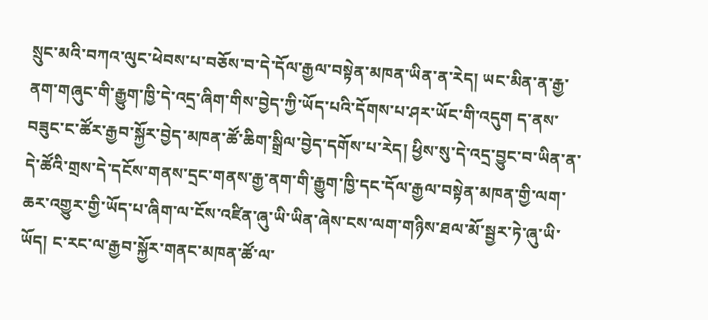སྲུང་མའི་བཀའ་ལུང་ཕེབས་པ་བཅོས་བ་དེ་དོལ་རྒྱལ་བསྟེན་མཁན་ཡིན་ན་རེད། ཡང་མིན་ན་རྒྱ་ནག་གཞུང་གི་རྒྱུག་ཁྱི་དེ་འདྲ་ཞིག་གིས་བྱེད་ཀྱི་ཡོད་པའི་དོགས་པ་ཤར་ཡོང་གི་འདུག ད་ནས་བཟུང་ང་ཚོར་རྒྱབ་སྐྱོར་བྱེད་མཁན་ཚོ་ཆིག་སྒྲིལ་བྱེད་དགོས་པ་རེད། ཕྱིས་སུ་དེ་འདྲ་བྱུང་བ་ཡིན་ན་དེ་ཚོའི་གྲས་དེ་དངོས་གནས་དྲང་གནས་རྒྱ་ནག་གི་རྒྱུག་ཁྱི་དང་དོལ་རྒྱལ་བསྟེན་མཁན་གྱི་ལག་ཆར་འགྱུར་གྱི་ཡོད་པ་ཞིག་ལ་ངོས་འཛིན་ཞུ་ཡི་ཡིན་ཞེས་ངས་ལག་གཉིས་ཐལ་མོ་སྦྱར་ཏེ་ཞུ་ཡི་ཡོད། ང་རང་ལ་རྒྱབ་སྐྱོར་གནང་མཁན་ཚོ་ལ་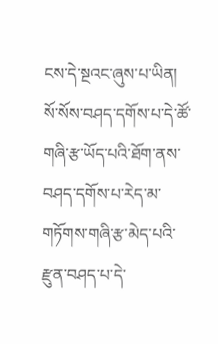ངས་དེ་སྔའང་ཞུས་པ་ཡིན། སོ་སོས་བཤད་དགོས་པ་དེ་ཚོ་གཞི་རྩ་ཡོད་པའི་ཐོག་ནས་བཤད་དགོས་པ་རེད་མ་གཏོགས་གཞི་རྩ་མེད་པའི་རྫུན་བཤད་པ་དེ་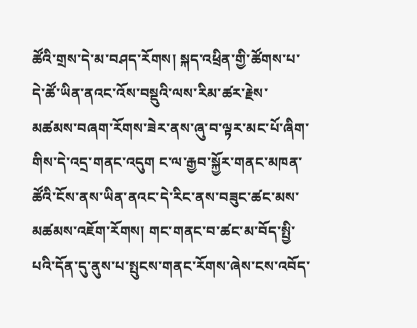ཚོའི་གྲས་དེ་མ་བཤད་རོགས། སྐད་འཕྲིན་གྱི་ཚོགས་པ་དེ་ཚོ་ཡིན་ནའང་འོས་བསྡུའི་ལས་རིམ་ཚར་རྗེས་མཚམས་བཞག་རོགས་ཟེར་ནས་ཞུ་བ་ལྟར་མང་པོ་ཞིག་གིས་དེ་འདྲ་གནང་འདུག ང་ལ་རྒྱབ་སྐྱོར་གནང་མཁན་ཚོའི་ངོས་ནས་ཡིན་ནའང་དེ་རིང་ནས་བཟུང་ཚང་མས་མཚམས་འཇོག་རོགས། གང་གནང་བ་ཚང་མ་བོད་སྤྱི་པའི་དོན་དུ་ནུས་པ་སྤུངས་གནང་རོགས་ཞེས་ངས་འབོད་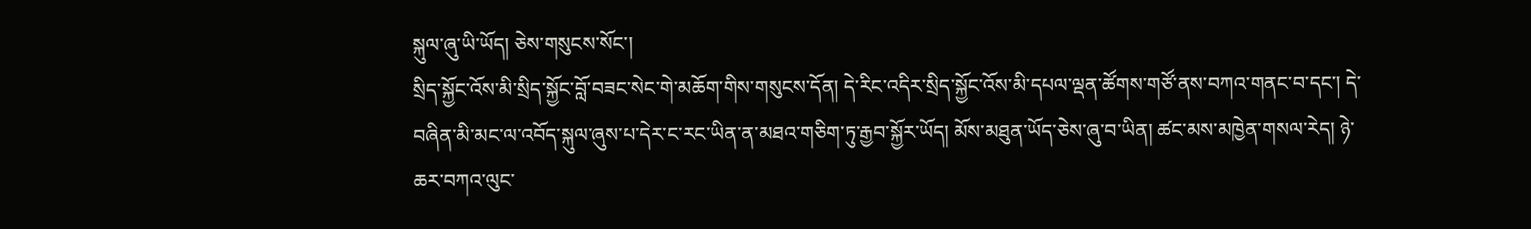སྐུལ་ཞུ་ཡི་ཡོད། ཅེས་གསུངས་སོང་།
སྲིད་སྐྱོང་འོས་མི་སྲིད་སྐྱོང་བློ་བཟང་སེང་གེ་མཆོག་གིས་གསུངས་དོན། དེ་རིང་འདིར་སྲིད་སྐྱོང་འོས་མི་དཔལ་ལྡན་ཚོགས་གཙོ་ནས་བཀའ་གནང་བ་དང་། དེ་བཞིན་མི་མང་ལ་འབོད་སྐུལ་ཞུས་པ་དེར་ང་རང་ཡིན་ན་མཐའ་གཅིག་ཏུ་རྒྱབ་སྐྱོར་ཡོད། མོས་མཐུན་ཡོད་ཅེས་ཞུ་བ་ཡིན། ཚང་མས་མཁྱེན་གསལ་རེད། ཉེ་ཆར་བཀའ་ལུང་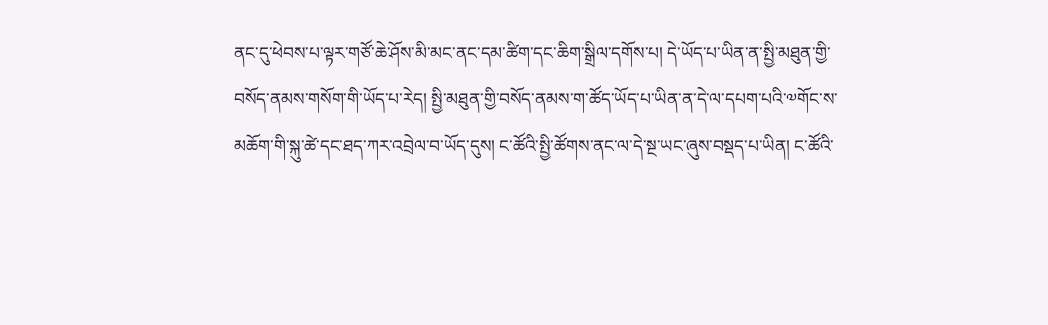ནང་དུ་ཕེབས་པ་ལྟར་གཙོ་ཆེ་ཤོས་མི་མང་ནང་དམ་ཚིག་དང་ཆིག་སྒྲིལ་དགོས་པ། དེ་ཡོད་པ་ཡིན་ན་སྤྱི་མཐུན་གྱི་བསོད་ནམས་གསོག་གི་ཡོད་པ་རེད། སྤྱི་མཐུན་གྱི་བསོད་ནམས་ག་ཚོད་ཡོད་པ་ཡིན་ན་དེ་ལ་དཔག་པའི་༧གོང་ས་མཆོག་གི་སྐུ་ཚེ་དང་ཐད་ཀར་འབྲེལ་བ་ཡོད་དུས། ང་ཚོའི་སྤྱི་ཚོགས་ནང་ལ་དེ་སྔ་ཡང་ཞུས་བསྡད་པ་ཡིན། ང་ཚོའི་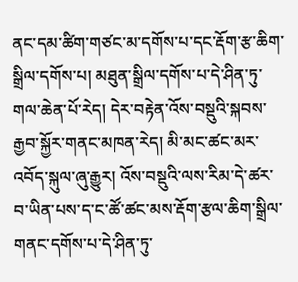ནང་དམ་ཚིག་གཙང་མ་དགོས་པ་དང་རྡོག་རྩ་ཆིག་སྒྲིལ་དགོས་པ། མཐུན་སྒྲིལ་དགོས་པ་དེ་ཤིན་ཏུ་གལ་ཆེན་པོ་རེད། དེར་བརྟེན་འོས་བསྡུའི་སྐབས་རྒྱབ་སྐྱོར་གནང་མཁན་རེད། མི་མང་ཚང་མར་འབོད་སྐུལ་ཞུ་རྒྱུར། འོས་བསྡུའི་ལས་རིམ་དེ་ཚར་བ་ཡིན་པས་ད་ང་ཚོ་ཚང་མས་རྡོག་རྩལ་ཆིག་སྒྲིལ་གནང་དགོས་པ་དེ་ཤིན་ཏུ་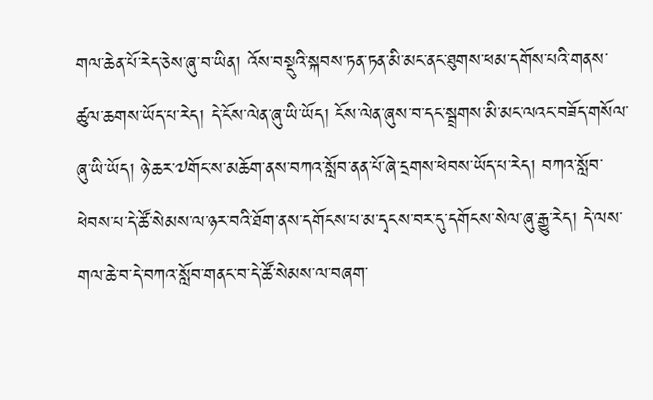གལ་ཆེན་པོ་རེད་ཅེས་ཞུ་བ་ཡིན། འོས་བསྡུའི་སྐབས་ཏན་ཏན་མི་མང་ནང་ཐུགས་ཕམ་དགོས་པའི་གནས་ཚུལ་ཆགས་ཡོད་པ་རེད། དེ་ངོས་ལེན་ཞུ་ཡི་ཡོད། ངོས་ལེན་ཞུས་བ་དང་སྦྲགས་མི་མང་ལའང་བཟོད་གསོལ་ཞུ་ཡི་ཡོད། ཉེ་ཆར་༧གོང་ས་མཆོག་ནས་བཀའ་སློབ་ནན་པོ་ཞེ་དྲགས་ཕེབས་ཡོད་པ་རེད། བཀའ་སློབ་ཕེབས་པ་དེ་ཚོ་སེམས་ལ་ཉར་བའི་ཐོག་ནས་དགོངས་པ་མ་དྭངས་བར་དུ་དགོངས་སེལ་ཞུ་རྒྱུ་རེད། དེ་ལས་གལ་ཆེ་བ་དེ་བཀའ་སློབ་གནང་བ་དེ་ཚོ་སེམས་ལ་བཞག་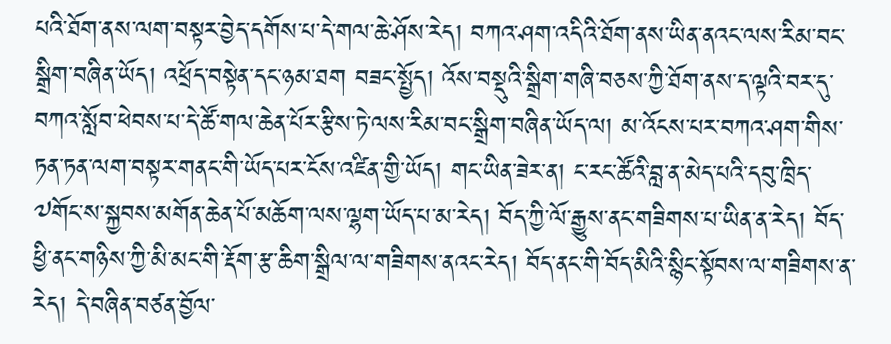པའི་ཐོག་ནས་ལག་བསྟར་བྱེད་དགོས་པ་དེ་གལ་ཆེ་ཤོས་རེད། བཀའ་ཤག་འདིའི་ཐོག་ནས་ཡིན་ནའང་ལས་རིམ་བང་སྒྲིག་བཞིན་ཡོད། འཕྲོད་བསྟེན་དང་ཉམ་ཐག བཟང་སྤྱོད། འོས་བསྡུའི་སྒྲིག་གཞི་བཅས་ཀྱི་ཐོག་ནས་ད་ལྟའི་བར་དུ་བཀའ་སློབ་ཕེབས་པ་དེ་ཚོ་གལ་ཆེན་པོར་རྩིས་ཏེ་ལས་རིམ་བང་སྒྲིག་བཞིན་ཡོད་ལ། མ་འོངས་པར་བཀའ་ཤག་གིས་ཏན་ཏན་ལག་བསྟར་གནང་གི་ཡོད་པར་ངོས་འཛིན་གྱི་ཡོད། གང་ཡིན་ཟེར་ན། ང་རང་ཚོའི་བླ་ན་མེད་པའི་དབུ་ཁྲིད་༧གོང་ས་སྐྱབས་མགོན་ཆེན་པོ་མཆོག་ལས་ལྷག་ཡོད་པ་མ་རེད། བོད་ཀྱི་ལོ་རྒྱུས་ནང་གཟིགས་པ་ཡིན་ན་རེད། བོད་ཕྱི་ནང་གཉིས་ཀྱི་མི་མང་གི་རྡོག་རྩ་ཆིག་སྒྲིལ་ལ་གཟིགས་ནའང་རེད། བོད་ནང་གི་བོད་མིའི་སྙིང་སྟོབས་ལ་གཟིགས་ན་རེད། དེ་བཞིན་བཙན་བྱོལ་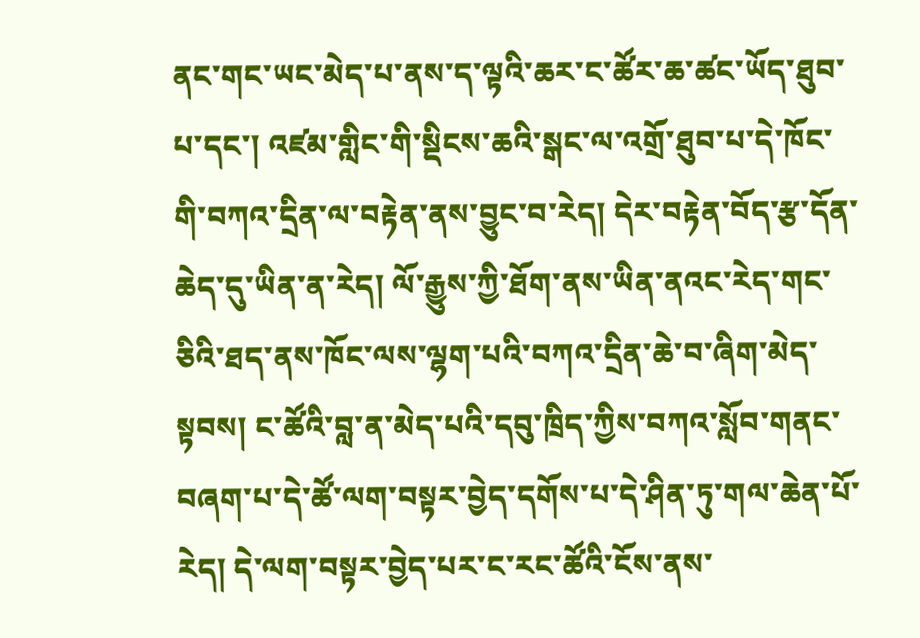ནང་གང་ཡང་མེད་པ་ནས་ད་ལྟའི་ཆར་ང་ཚོར་ཆ་ཚང་ཡོད་ཐུབ་པ་དང་། འཛམ་གླིང་གི་སྡིངས་ཆའི་སྒང་ལ་འགྲོ་ཐུབ་པ་དེ་ཁོང་གི་བཀའ་དྲིན་ལ་བརྟེན་ནས་བྱུང་བ་རེད། དེར་བརྟེན་བོད་རྩ་དོན་ཆེད་དུ་ཡིན་ན་རེད། ལོ་རྒྱུས་ཀྱི་ཐོག་ནས་ཡིན་ནའང་རེད་གང་ཅིའི་ཐད་ནས་ཁོང་ལས་ལྷག་པའི་བཀའ་དྲིན་ཆེ་བ་ཞིག་མེད་སྟབས། ང་ཚོའི་བླ་ན་མེད་པའི་དབུ་ཁྲིད་ཀྱིས་བཀའ་སློབ་གནང་བཞག་པ་དེ་ཚོ་ལག་བསྟར་བྱེད་དགོས་པ་དེ་ཤིན་ཏུ་གལ་ཆེན་པོ་རེད། དེ་ལག་བསྟར་བྱེད་པར་ང་རང་ཚོའི་ངོས་ནས་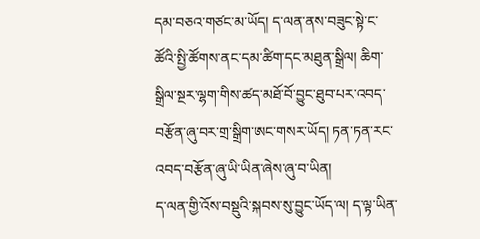དམ་བཅའ་གཙང་མ་ཡོད། ད་ལན་ནས་བཟུང་སྟེ་ང་ཚོའི་སྤྱི་ཚོགས་ནང་དམ་ཚིག་དང་མཐུན་སྒྲིལ། ཆིག་སྒྲིལ་སྔར་ལྷག་གིས་ཚད་མཐོ་བོ་བྱུང་ཐུབ་པར་འབད་བརྩོན་ཞུ་བར་གྲ་སྒྲིག་ཨང་གསར་ཡོད། ཏན་ཏན་རང་འབད་བརྩོན་ཞུ་ཡི་ཡིན་ཞེས་ཞུ་བ་ཡིན།
ད་ལན་གྱི་འོས་བསྡུའི་སྐབས་སུ་བྱུང་ཡོད་ལ། ད་ལྟ་ཡིན་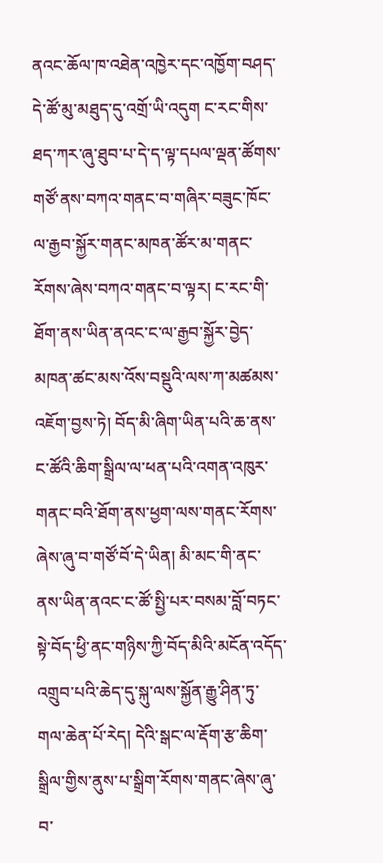ནའང་ཆོལ་ཁ་འཐེན་འཁྱེར་དང་འཁྱོག་བཤད་དེ་ཚོ་མུ་མཐུད་དུ་འགྲོ་ཡི་འདུག ང་རང་གིས་ཐད་ཀར་ཞུ་ཐུབ་པ་དེ་ད་ལྟ་དཔལ་ལྡན་ཚོགས་གཙོ་ནས་བཀའ་གནང་བ་གཞིར་བཟུང་ཁོང་ལ་རྒྱབ་སྐྱོར་གནང་མཁན་ཚོར་མ་གནང་རོགས་ཞེས་བཀའ་གནང་བ་ལྟར། ང་རང་གི་ཐོག་ནས་ཡིན་ནའང་ང་ལ་རྒྱབ་སྐྱོར་བྱེད་མཁན་ཚང་མས་འོས་བསྡུའི་ལས་ཀ་མཚམས་འཇོག་བྱས་ཏེ། བོད་མི་ཞིག་ཡིན་པའི་ཆ་ནས་ང་ཚོའི་ཆིག་སྒྲིལ་ལ་ཕན་པའི་འགན་འཁུར་གནང་བའི་ཐོག་ནས་ཕྱག་ལས་གནང་རོགས་ཞེས་ཞུ་བ་གཙོ་བོ་དེ་ཡིན། མི་མང་གི་ནང་ནས་ཡིན་ནའང་ང་ཚོ་སྤྱི་པར་བསམ་བློ་བཏང་སྟེ་བོད་ཕྱི་ནང་གཉིས་ཀྱི་བོད་མིའི་མངོན་འདོད་འགྲུབ་པའི་ཆེད་དུ་སྐུ་ལས་སྐྱོན་རྒྱུ་ཤིན་ཏུ་གལ་ཆེན་པོ་རེད། དེའི་སྒང་ལ་རྡོག་རྩ་ཆིག་སྒྲིལ་གྱིས་ནུས་པ་སྒྲིག་རོགས་གནང་ཞེས་ཞུ་བ་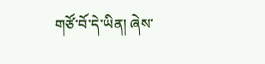གཙོ་བོ་དེ་ཡིན། ཞེས་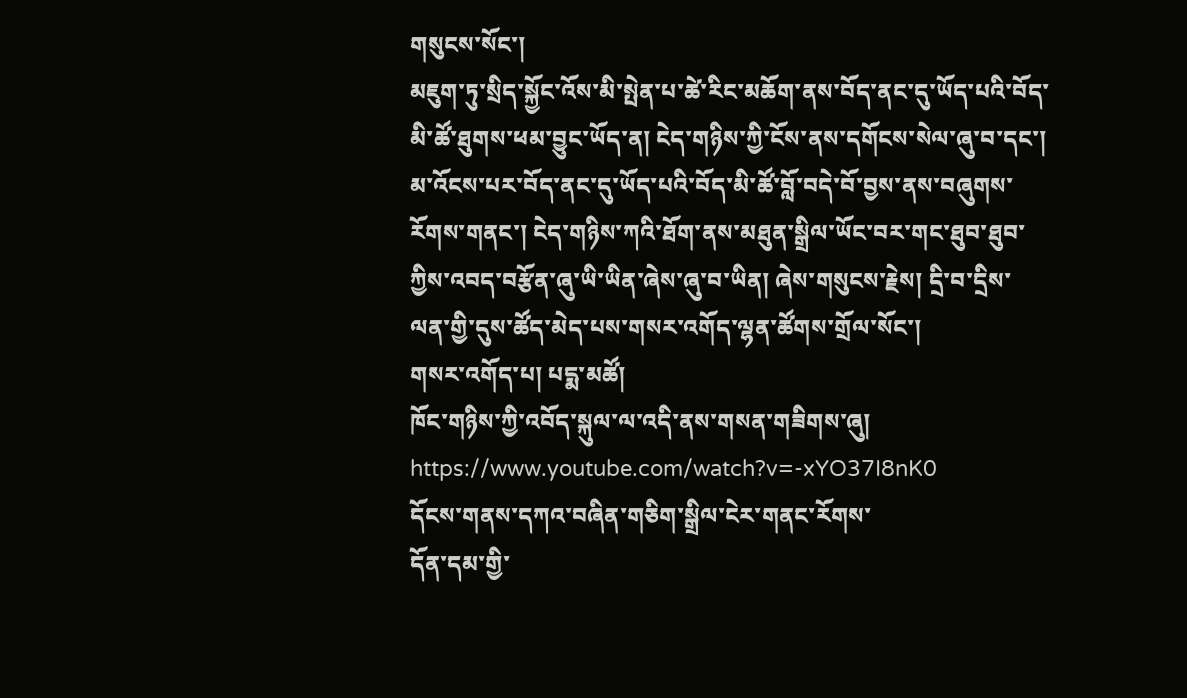གསུངས་སོང་།
མཇུག་ཏུ་སྲིད་སྐྱོང་འོས་མི་སྤེན་པ་ཚེ་རིང་མཆོག་ནས་བོད་ནང་དུ་ཡོད་པའི་བོད་མི་ཚོ་ཐུགས་ཕམ་བྱུང་ཡོད་ན། ངེད་གཉིས་ཀྱི་ངོས་ནས་དགོངས་སེལ་ཞུ་བ་དང་། མ་འོངས་པར་བོད་ནང་དུ་ཡོད་པའི་བོད་མི་ཚོ་བློ་བདེ་བོ་བྱས་ནས་བཞུགས་རོགས་གནང་། ངེད་གཉིས་ཀའི་ཐོག་ནས་མཐུན་སྒྲིལ་ཡོང་བར་གང་ཐུབ་ཐུབ་ཀྱིས་འབད་བརྩོན་ཞུ་ཡི་ཡིན་ཞེས་ཞུ་བ་ཡིན། ཞེས་གསུངས་རྗེས། དྲི་བ་དྲིས་ལན་གྱི་དུས་ཚོད་མེད་པས་གསར་འགོད་ལྷན་ཚོགས་གྲོལ་སོང་།
གསར་འགོད་པ། པདྨ་མཚོ།
ཁོང་གཉིས་ཀྱི་འབོད་སྐུལ་ལ་འདི་ནས་གསན་གཟིགས་ཞུ། https://www.youtube.com/watch?v=-xYO37I8nK0
དོངས་གནས་དཀའ་བཞིན་གཅིག་སྒྲིལ་ངེར་གནང་རོགས་
དོན་དམ་གྱི་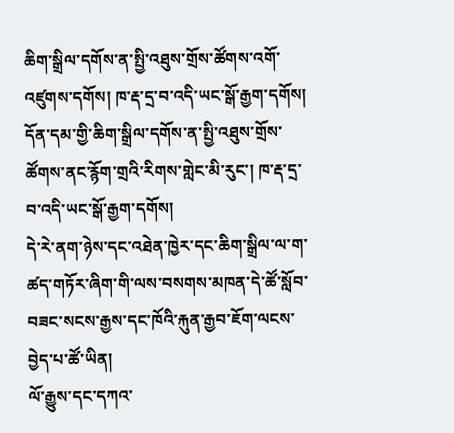ཆིག་སྒྲིལ་དགོས་ན་སྤྱི་འཐུས་གྲོས་ཚོགས་འགོ་འཛུགས་དགོས། ཁ་རྡ་དྲ་བ་འདི་ཡང་སྒོ་རྒྱག་དགོས།
དོན་དམ་གྱི་ཆིག་སྒྲིལ་དགོས་ན་སྤྱི་འཐུས་གྲོས་ཚོགས་ནང་རྙོག་གྲའི་རིགས་གླེང་མི་རུང་། ཁ་རྡ་དྲ་བ་འདི་ཡང་སྒོ་རྒྱག་དགོས།
དེ་རེ་ནག་ཉེས་དང་འཐེན་ཁྱེར་དང་ཆིག་སྒྲིལ་ལ་ག་ཚད་གཏོར་ཞིག་གི་ལས་བསགས་མཁན་དེ་ཚོ་སློབ་བཟང་སངས་རྒྱས་དང་ཁོའི་རྐུན་རྒྱབ་ཇོག་ལངས་བྱེད་པ་ཚོ་ཡིན།
ལོ་རྒྱུས་དང་དཀའ་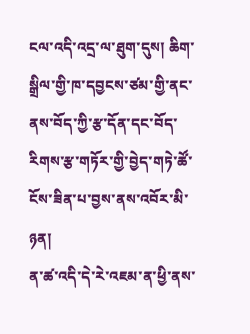ངལ་འདི་འདྲ་ལ་ཐུག་དུས། ཆིག་སྒྲིལ་གྱི་ཁ་དབྱངས་ཙམ་གྱི་ནང་ནས་བོད་ཀྱི་རྩ་དོན་དང་བོད་རིགས་རྩ་གཏོར་གྱི་བྱེད་གཏེ་ཚོ་ངོས་ཟིན་པ་བྱས་ནས་འབོར་མི་ཉན།
ན་ཚ་འདི་དེ་རེ་འཇམ་ན་ཕྱི་ནས་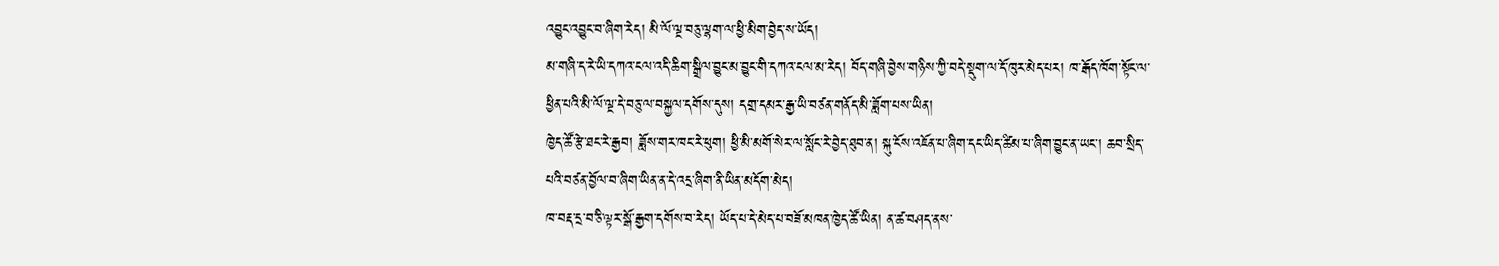འབྱུང་འབྱུང་བ་ཞིག་རེད། མི་ལོ་ལྔ་བཅུ་ལྷག་ལ་ཕྱི་མིག་བྱེད་ས་ཡོད།
མ་གཞི་ད་རེ་ཡི་དཀའ་ངལ་འདི་ཆིག་སྒྲིལ་བྱུང་མ་བྱུང་གི་དཀའ་ངལ་མ་རེད། བོད་གཞི་བྱེས་གཉིས་ཀྱི་བདེ་སྡུག་ལ་དོ་ཁུར་མེད་པར། ཁ་རྒོད་ཁོག་སྟོང་ལ་ཕྱིན་པའི་མི་ལོ་ལྔ་དེ་བཅུ་ལ་བསྐྱལ་དགོས་དུས། དགྲ་དམར་རྒྱ་ཡི་བཙན་གནོད་མི་ཟློག་པས་ཡིན།
ཁྱེད་ཚོ་རྩེ་ཐང་རེ་རྒྱབ། ཟློས་གར་ཁང་རེ་ཕུག། ཕྱི་མི་མགོ་སེར་ལ་སློང་རེ་བྱེད་ཐུབ་ན། སྐུ་ངོས་འཇོན་པ་ཞིག་དང་ཡིད་ཚིམ་པ་ཞིག་བྱུང་ན་ཡང་། ཆབ་སྲིད་པའི་བཙན་བྱོལ་བ་ཞིག་ཡིན་ན་དེ་འདྲ་ཞིག་ནི་ཡིན་མདོག་མེད།
ཁ་བརྡ་དྲ་བ་ཅི་ལྟར་སྒོ་རྒྱག་དགོས་བ་རེད། ཡོད་པ་དེ་མེད་པ་བཟོ་མཁན་ཁྱེད་ཚོ་ཡིན། ན་ཚ་བཤད་ནས་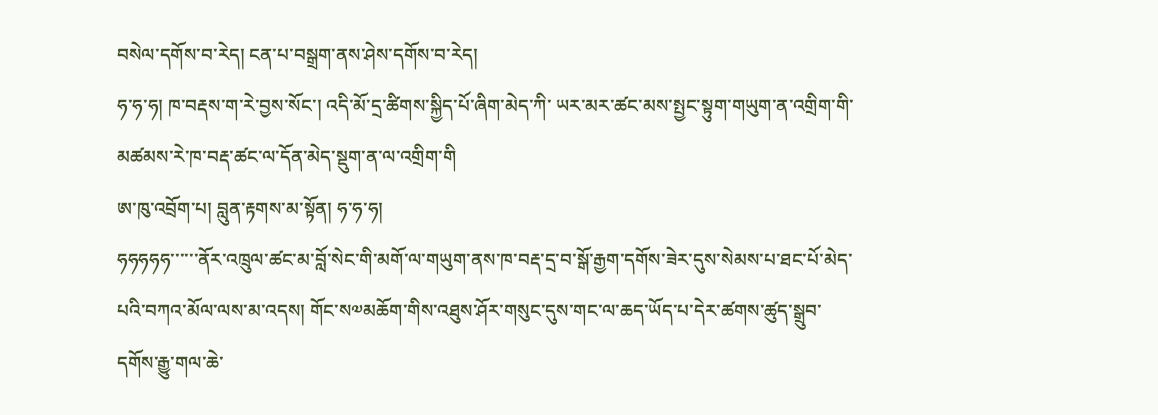བསེལ་དགོས་བ་རེད། ངན་པ་བསྒྲག་ནས་ཤེས་དགོས་བ་རེད།
ཧ་ཧ་ཧ། ཁ་བརྡས་ག་རེ་བྱས་སོང་། འདི་མོ་དྲ་ཚིགས་སྐྱིད་པོ་ཞིག་མེད་ཀི་ ཡར་མར་ཚང་མས་སྤྱང་སྟུག་གཡུག་ན་འགྲིག་གི་
མཚམས་རེ་ཁ་བརྡ་ཚང་ལ་དོན་མེད་སྡུག་ན་ལ་འགྲིག་གི
ཨ་ཁུ་འབྲོག་པ། བླུན་རྟགས་མ་སྟོན། ཧ་ཧ་ཧ།
ཧཧཧཧཧ་་་་་་ནོར་འཁྲུལ་ཚང་མ་བློ་སེང་གི་མགོ་ལ་གཡུག་ནས་ཁ་བརྡ་དྲ་བ་སྒོ་རྒྱག་དགོས་ཟེར་དུས་སེམས་པ་ཐང་པོ་མེད་པའི་བཀའ་མོལ་ལས་མ་འདས། གོང་ས༧མཆོག་གིས་འཐུས་ཤོར་གསུང་དུས་གང་ལ་ཆད་ཡོད་པ་དེར་ཚགས་ཚུད་སྒྲུབ་དགོས་རྒྱུ་གལ་ཆེ་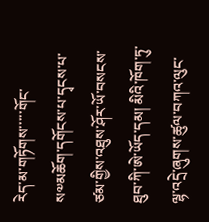རེད་མ་གཏོགས་་་་་གོང་ས༧མཆོག་དགོངས་པ་དྭངས་པ་ཙམ་གྱིས་འཐུས་ཤོར་ཡོ་བསངས་ཐུབ་ཀི་ཨེ་ཡོད་དམ། མིའི་ཁོག་ཏུ་ལྷ་འདྲེ་ཞུགས་ཚུལ་བཀའ་ལུང་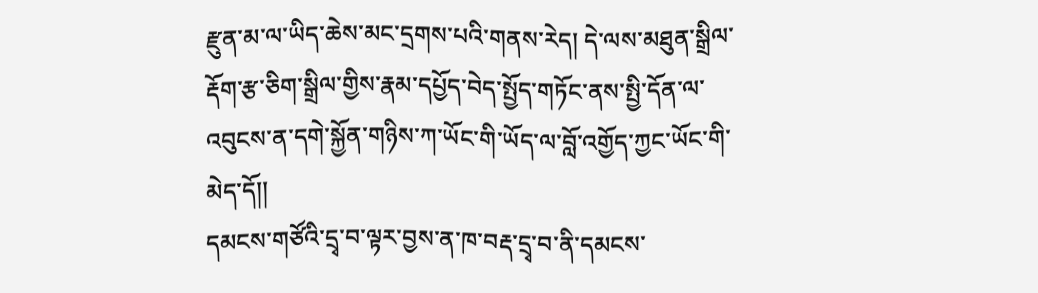རྫུན་མ་ལ་ཡིད་ཆེས་མང་དྲགས་པའི་གནས་རེད། དེ་ལས་མཐུན་སྒྲིལ་རྡོག་རྩ་ཅིག་སྒྲིལ་གྱིས་རྣམ་དཔྱོད་བེད་སྤྱོད་གཏོང་ནས་སྤྱི་དོན་ལ་འབུངས་ན་དགེ་སྐྱོན་གཉིས་ཀ་ཡོང་གི་ཡོད་ལ་བློ་འགྱོད་ཀྱང་ཡོང་གི་མེད་དོ།།
དམངས་གཙོའི་དྲྭ་བ་ལྟར་བྱས་ན་ཁ་བརྡ་དྲྭ་བ་ནི་དམངས་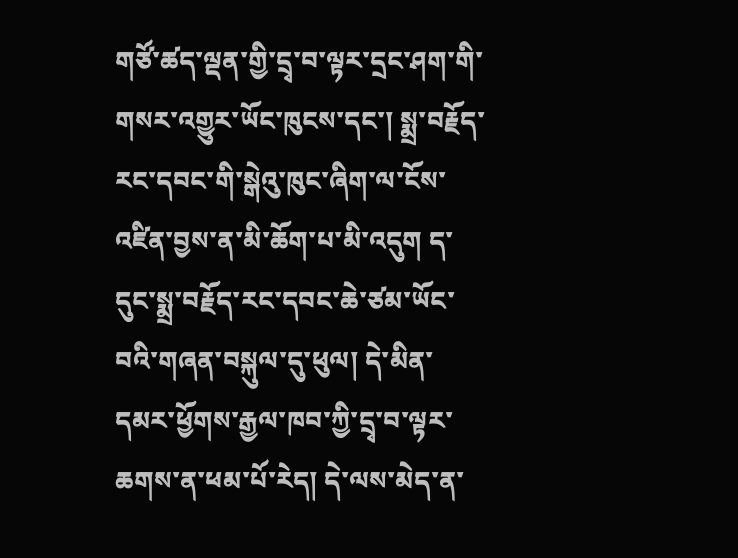གཙོ་ཚད་ལྡན་གྱི་དྲྭ་བ་ལྟར་དྲང་ཤག་གི་གསར་འགྱུར་ཡོང་ཁུངས་དང་། སྨྲ་བརྗོད་རང་དབང་གི་སྒེའུ་ཁུང་ཞིག་ལ་ངོས་འཛིན་བྱས་ན་མི་ཆོག་པ་མི་འདུག ད་དུང་སྨྲ་བརྗོད་རང་དབང་ཆེ་ཙམ་ཡོང་བའི་གཞན་བསྐུལ་དུ་ཕུལ། དེ་མིན་དམར་ཕྱོགས་རྒྱལ་ཁབ་ཀྱི་དྲྭ་བ་ལྟར་ཆགས་ན་ཕམ་པོ་རེད། དེ་ལས་མེད་ན་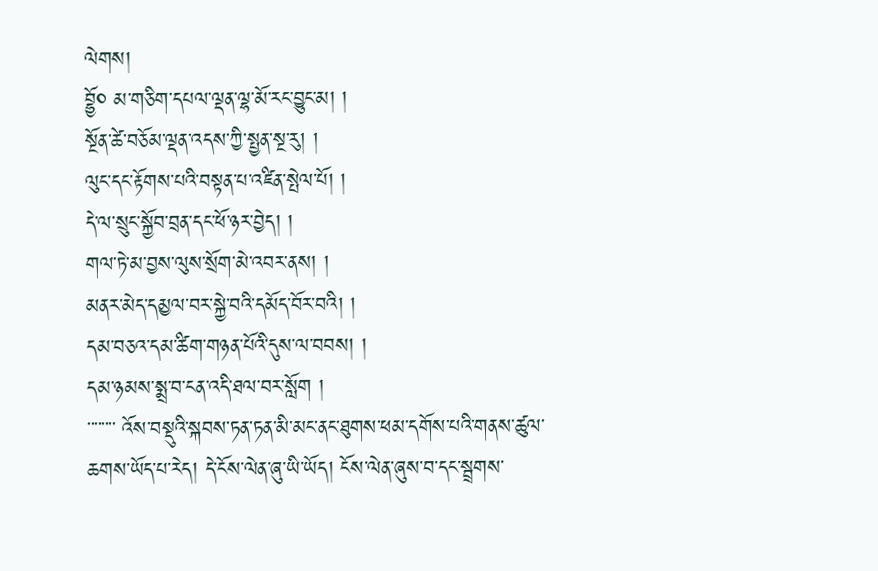ལེགས།
བྷྱོ༠ མ་གཅིག་དཔལ་ལྡན་ལྷ་མོ་རང་བྱུང་མ། །
སྔོན་ཚེ་བཅོམ་ལྡན་འདས་ཀྱི་སྤྱན་སྔ་རུ། །
ལུང་དང་རྟོགས་པའི་བསྟན་པ་འཛིན་སྤེལ་པོ། །
དེ་ལ་སྲུང་སྐྱོབ་བྲན་དང་ཕོ་ཉར་བྱེད། །
གལ་ཏེ་མ་བྱས་ལུས་སྲོག་མེ་འབར་ནས། །
མནར་མེད་དམྱལ་བར་སྐྱེ་བའི་དམོད་བོར་བའི། །
དམ་བཅའ་དམ་ཚིག་གཉན་པོའི་དུས་ལ་བབས། །
དམ་ཉམས་སྨྲ་བ་ངན་འདི་ཐལ་བར་སློག །
་་་་་་་་ འོས་བསྡུའི་སྐབས་ཏན་ཏན་མི་མང་ནང་ཐུགས་ཕམ་དགོས་པའི་གནས་ཚུལ་ཆགས་ཡོད་པ་རེད། དེ་ངོས་ལེན་ཞུ་ཡི་ཡོད། ངོས་ལེན་ཞུས་བ་དང་སྦྲགས་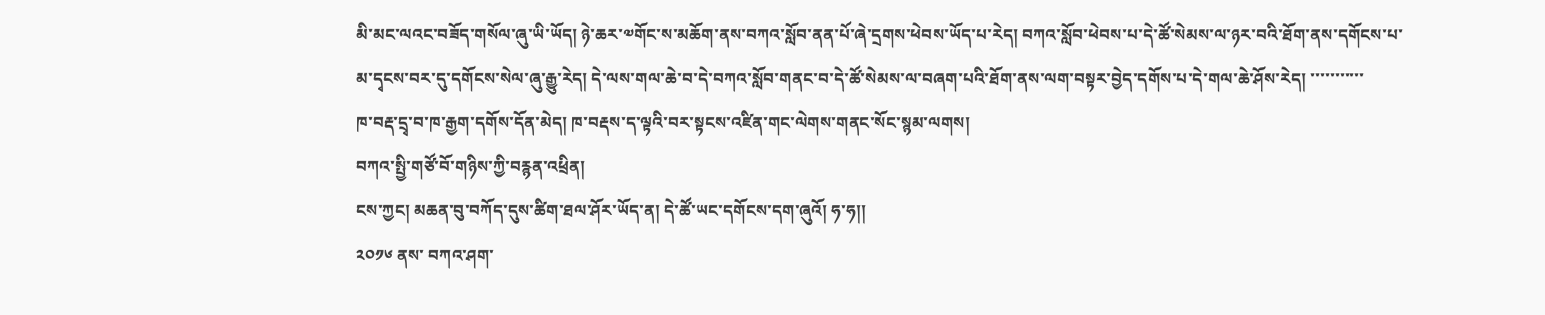མི་མང་ལའང་བཟོད་གསོལ་ཞུ་ཡི་ཡོད། ཉེ་ཆར་༧གོང་ས་མཆོག་ནས་བཀའ་སློབ་ནན་པོ་ཞེ་དྲགས་ཕེབས་ཡོད་པ་རེད། བཀའ་སློབ་ཕེབས་པ་དེ་ཚོ་སེམས་ལ་ཉར་བའི་ཐོག་ནས་དགོངས་པ་མ་དྭངས་བར་དུ་དགོངས་སེལ་ཞུ་རྒྱུ་རེད། དེ་ལས་གལ་ཆེ་བ་དེ་བཀའ་སློབ་གནང་བ་དེ་ཚོ་སེམས་ལ་བཞག་པའི་ཐོག་ནས་ལག་བསྟར་བྱེད་དགོས་པ་དེ་གལ་ཆེ་ཤོས་རེད། ་་་་་་་་་་་
ཁ་བརྡ་དྲྭ་བ་ཁ་རྒྱག་དགོས་དོན་མེད། ཁ་བརྡས་ད་ལྟའི་བར་སྟངས་འཛིན་གང་ལེགས་གནང་སོང་སྙམ་ལགས།
བཀའ་སྤྱི་གཙོ་བོ་གཉིས་ཀྱི་བརྙན་འཕྲིན།
ངས་ཀྱང། མཆན་བུ་བཀོད་དུས་ཚིག་ཐལ་ཤོར་ཡོད་ན། དེ་ཚོ་ཡང་དགོངས་དག་ཞུའོ། ཧ་ཧ།།
༢༠༡༦ ནས་ བཀའ་ཤག་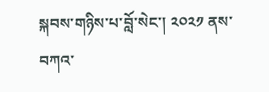སྐབས་གཉིས་པ་བློ་སེང་། ༢༠༢༡ ནས་བཀའ་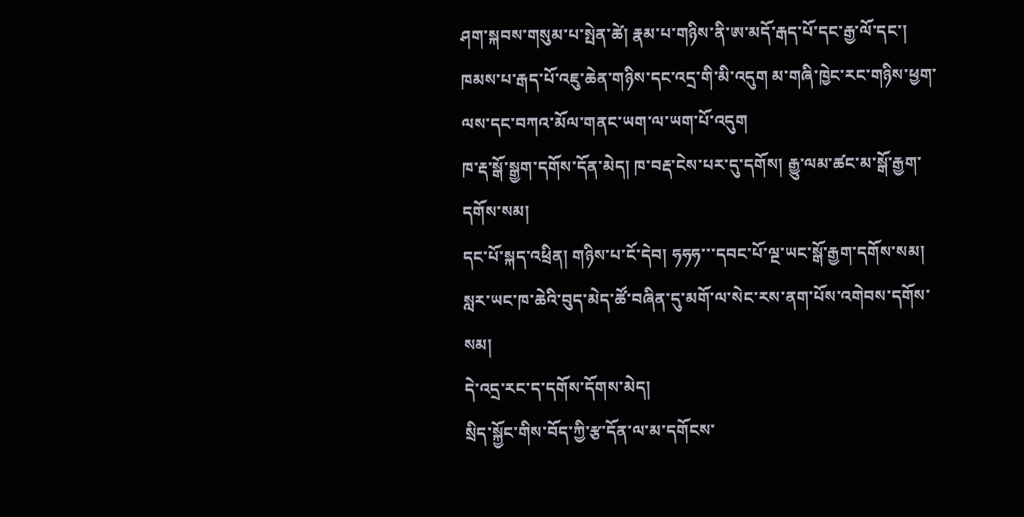ཤག་སྐབས་གསུམ་པ་སྤེན་ཚེ། རྣམ་པ་གཉིས་ནི་ཨ་མདོ་རྒད་པོ་དང་རྒྱ་ལོ་དང་། ཁམས་པ་རྒད་པོ་འཇུ་ཆེན་གཉིས་དང་འདྲ་གི་མི་འདུག མ་གཞི་ཁྱེང་རང་གཉིས་ཕྱག་ལས་དང་བཀའ་མོལ་གནང་ཡག་ལ་ཡག་པོ་འདུག
ཁ་རྡ་སྒོ་སྒྱག་དགོས་དོན་མེད། ཁ་བརྡ་ངེས་པར་དུ་དགོས། རྒྱུ་ལམ་ཚང་མ་སྒོ་རྒྱག་དགོས་སམ།
དང་པོ་སྐད་འཕྲིན། གཉིས་པ་ངོ་དེབ། ཧཧཧ་་་དབང་པོ་ལྔ་ཡང་སྒོ་རྒྱག་དགོས་སམ།
སླར་ཡང་ཁ་ཆེའི་བུད་མེད་ཚོ་བཞིན་དུ་མགོ་ལ་སེང་རས་ནག་པོས་འགེབས་དགོས་སམ།
དེ་འདྲ་རང་ད་དགོས་དོགས་མེད།
སྲིད་སྐྱོང་གིས་བོད་ཀྱི་རྩ་དོན་ལ་མ་དགོངས་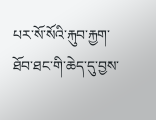པར་སོ་སོའི་རྐུབ་རྐྱག་ཐོབ་ཐང་གི་ཆེད་དུ་བྱས་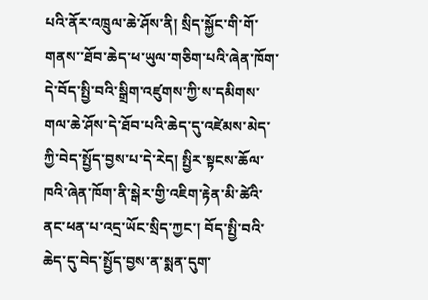པའི་ནོར་འཁྲུལ་ཆེ་ཤོས་ནི། སྲིད་སྐྱོང་གི་གོ་གནས་་ཐོབ་ཆེད་ཕ་ཡུལ་གཅིག་པའི་ཞེན་ཁོག་དེ་བོད་སྤྱི་བའི་སྒྲིག་འཛུགས་ཀྱི་ས་དམིགས་གལ་ཆེ་ཤོས་དེ་ཐོབ་པའི་ཆེད་དུ་འཛེམས་མེད་ཀྱི་བེད་སྤྱོད་བྱས་པ་དེ་རེད། སྤྱིར་སྟངས་ཆོལ་ཁའི་ཞེན་ཁོག་ནི་སྒེར་གྱི་འཇིག་རྟེན་མི་ཚེའི་ནང་ཕན་པ་འདྲ་ཡོང་སྲིད་ཀྱང་། བོད་སྤྱི་བའི་ཆེད་དུ་བེད་སྤྱོད་བྱས་ན་སྨན་དུག་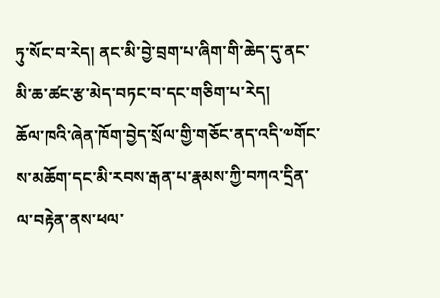ཏུ་སོང་བ་རེད། ནང་མི་བྱེ་བྲག་པ་ཞིག་གི་ཆེད་དུ་ནང་མི་ཆ་ཚང་རྩ་མེད་བཏང་བ་དང་གཅིག་པ་རེད།
ཆོལ་ཁའི་ཞེན་ཁོག་བྱེད་སྲོལ་གྱི་གཅོང་ནད་འདི་༧གོང་ས་མཆོག་དང་མི་རབས་རྒན་པ་རྣམས་ཀྱི་བཀའ་དྲིན་ལ་བརྟེན་ནས་ཕལ་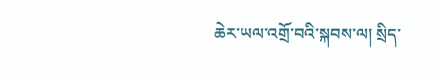ཆེར་ཡལ་འགྲོ་བའི་སྐབས་ལ། སྲིད་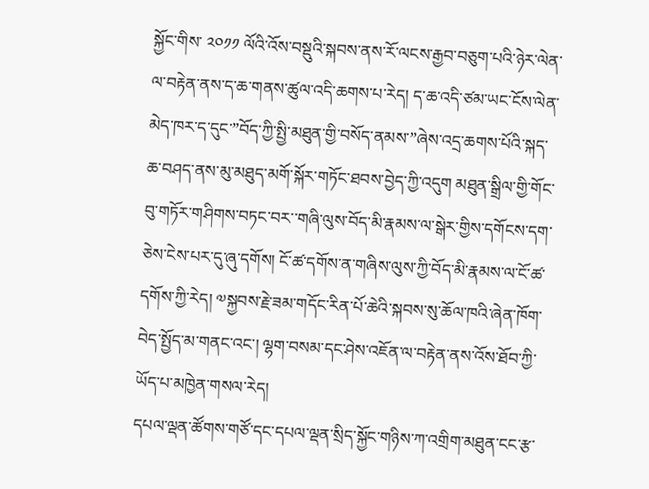སྐྱོང་གིས་ ༢༠༡༡ ལོའི་འོས་བསྡུའི་སྐབས་ནས་རོ་ལངས་རྒྱབ་བཅུག་པའི་ཉེར་ལེན་ལ་བརྟེན་ནས་ད་ཆ་གནས་ཚུལ་འདི་ཆགས་པ་རེད། ད་ཆ་འདི་ཙམ་ཡང་ངོས་ལེན་མེད་ཁར་ད་དུང་”བོད་ཀྱི་སྤྱི་མཐུན་གྱི་བསོད་ནམས་”ཞེས་འདྲ་ཆགས་པོའི་སྐད་ཆ་བཤད་ནས་མུ་མཐུད་མགོ་སྐོར་གཏོང་ཐབས་བྱེད་ཀྱི་འདུག མཐུན་སྒྲིལ་གྱི་གོང་བུ་གཏོར་གཤིགས་བཏང་བར་་གཞི་ལུས་བོད་མི་རྣམས་ལ་སྒེར་གྱིས་དགོངས་དག་ཅེས་ངེས་པར་དུ་ཞུ་དགོས། ངོ་ཚ་དགོས་ན་གཞིས་ལུས་ཀྱི་བོད་མི་རྣམས་ལ་ངོ་ཚ་དགོས་ཀྱི་རེད། ༧སྐྱབས་རྗེ་ཟམ་གདོང་རིན་པོ་ཆེའི་སྐབས་སུ་ཆོལ་ཁའི་ཞེན་ཁོག་བེད་སྤྱོད་མ་གནང་འང་། ལྷག་བསམ་དང་ཤེས་འཇོན་ལ་བརྟེན་ནས་འོས་ཐོབ་ཀྱི་ཡོད་པ་མཁྱེན་གསལ་རེད།
དཔལ་ལྡན་ཚོགས་གཙོ་དང་དཔལ་ལྡན་སྲིད་སྐྱོང་གཉིས་ཀ་འགྲིག་མཐུན་ངང་རྩ་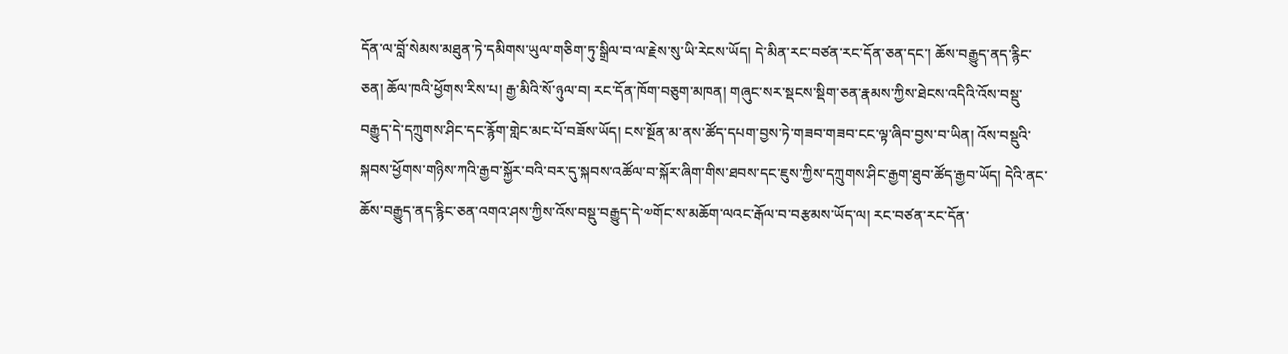དོན་ལ་བློ་སེམས་མཐུན་ཏེ་དམིགས་ཡུལ་གཅིག་ཏུ་སྒྲིལ་བ་ལ་རྗེས་སུ་ཡི་རེངས་ཡོད། དེ་མིན་རང་བཙན་རང་དོན་ཅན་དང་། ཆོས་བརྒྱུད་ནད་རྙིང་ཅན། ཆོལ་ཁའི་ཕྱོགས་རིས་པ། རྒྱ་མིའི་སོ་ཉུལ་བ། རང་དོན་ཁོག་བཅུག་མཁན། གཞུང་སར་སྡངས་སྡིག་ཅན་རྣམས་ཀྱིས་ཐེངས་འདིའི་འོས་བསྡུ་བརྒྱུད་དེ་དཀྲུགས་ཤིང་དང་རྙོག་གླེང་མང་པོ་བཟོས་ཡོད། ངས་སྔོན་མ་ནས་ཚོད་དཔག་བྱས་ཏེ་གཟབ་གཟབ་ངང་ལྟ་ཞིབ་བྱས་བ་ཡིན། འོས་བསྡུའི་སྐབས་ཕྱོགས་གཉིས་ཀའི་རྒྱབ་སྐྱོར་བའི་བར་དུ་སྐབས་འཚོལ་བ་སྐོར་ཞིག་གིས་ཐབས་དང་ཇུས་ཀྱིས་དཀྲུགས་ཤིང་རྒྱག་ཐུབ་ཚོད་རྒྱབ་ཡོད། དེའི་ནང་ཆོས་བརྒྱུད་ནད་རྙིང་ཅན་འགའ་ཤས་ཀྱིས་འོས་བསྡུ་བརྒྱུད་དེ་༧གོང་ས་མཆོག་ལའང་རྒོལ་བ་བརྩམས་ཡོད་ལ། རང་བཙན་རང་དོན་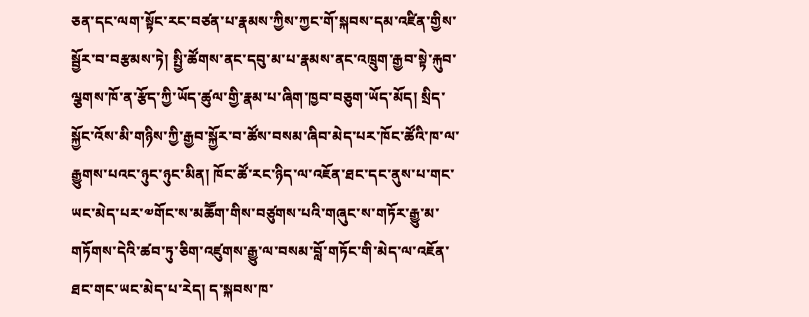ཅན་དང་ལག་སྟོང་རང་བཙན་པ་རྣམས་ཀྱིས་ཀྱང་གོ་སྐབས་དམ་འཛིན་གྱིས་སྦྱོར་བ་བརྩམས་ཏེ། སྤྱི་ཚོགས་ནང་དབུ་མ་པ་རྣམས་ནང་འཁྲུག་རྒྱབ་སྟེ་རྐུབ་ལྕགས་ཁོ་ན་རྩོད་ཀྱི་ཡོད་ཚུལ་གྱི་རྣམ་པ་ཞིག་ཁྱབ་བཅུག་ཡོད་མོད། སྲིད་སྐྱོང་འོས་མི་གཉིས་ཀྱི་རྒྱབ་སྐྱོར་བ་ཚོས་བསམ་ཞིབ་མེད་པར་ཁོང་ཚོའི་ཁ་ལ་རྒྱུགས་པའང་ཉུང་ཉུང་མིན། ཁོང་ཚོ་རང་ཉིད་ལ་འཇོན་ཐང་དང་ནུས་པ་གང་ཡང་མེད་པར་༧གོང་ས་མཆཽག་གིས་བཙུགས་པའི་གཞུང་ས་གཏོར་རྒྱུ་མ་གཏོགས་དེའི་ཚབ་ཏུ་ཅིག་འཛུགས་རྒྱུ་ལ་བསམ་བློ་གཏོང་གི་མེད་ལ་འཇོན་ཐང་གང་ཡང་མེད་པ་རེད། ད་སྐབས་ཁ་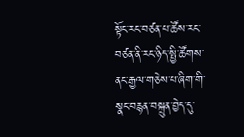སྟོང་རང་བཙན་པ་ཚོས་རང་བཙན་ནི་རང་ཉིད་སྤྱི་ཚོགས་ནང་རྒྱལ་གཅེས་པ་ཞིག་གི་སྣང་བརྙན་བསྐྲུན་བྱེད་དུ་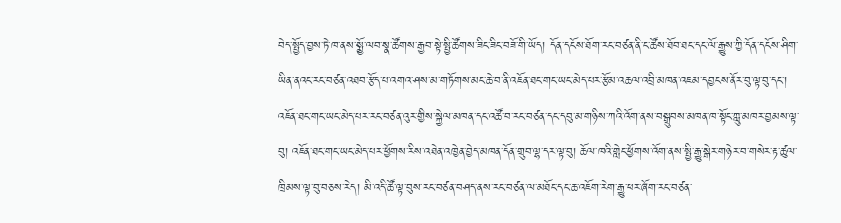བེད་སྤྱོད་བྱས་ཏེ་ཁ་ནས་སྨྱོ་ལབ་སྣ་ཚོགས་རྒྱབ་སྟེ་སྤྱི་ཚོགས་ཟིང་ཟིང་བཟོ་གི་ཡོད། དོན་དངོས་ཐོག་རང་བཙན་ནི་ང་ཚོས་ཐོབ་ཐང་དང་ལོ་རྒྱུས་ཀྱི་དོན་དངོས་ཤིག་ཡིན་ནའང་རང་བཙན་འཐབ་རྩོད་པ་འགའ་ཤས་མ་གཏོགས་མང་ཆེ་བ་ནི་འཇོན་ཐང་གང་ཡང་མེད་པར་རྩོམ་འཆལ་འབྲི་མཁན་འཇམ་དབྱངས་ནོར་བུ་ལྟ་བུ་དང་། འཇོན་ཐང་གང་ཡང་མེད་པར་རང་བཙན་འུར་གྱིས་སྐྱེལ་མཁན་དང་འཚོ་བ་རང་བཙན་དང་དབུ་མ་གཉིས་ཀའི་འོག་ནས་བསྒྲུབས་མཁན་ཁ་སྟོང་ཀླུ་མཁར་བྱམས་ལྟ་བུ། འཇོན་ཐང་གང་ཡང་མེད་པར་ཕྱོགས་རིས་འཐེན་འཁྱེན་བྱེད་མཁན་དོན་གྲུབ་ལྷ་དར་ལྟ་བུ། ཆོལ་ཁའི་གླེང་ཕྱོགས་འོག་ནས་སྤྱི་རྒྱུ་སྒེར་གཉེར་བ་གསེར་རྟ་ཚུལ་ཁྲིམས་ལྟ་བུ་བཅས་རེད། མི་འདི་ཚོ་ལྟ་བུས་རང་བཙན་བཤད་ནས་རང་བཙན་ལ་མཐོང་དང་ཆ་འཇོག་རེག་རྒྱུ་ཕར་ཞོག་རང་བཙན་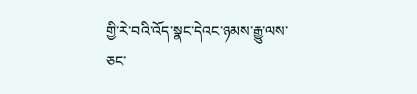གྱི་རེ་བའི་འོད་སྣང་དེའང་ཉམས་རྒྱུ་ལས་ཅང་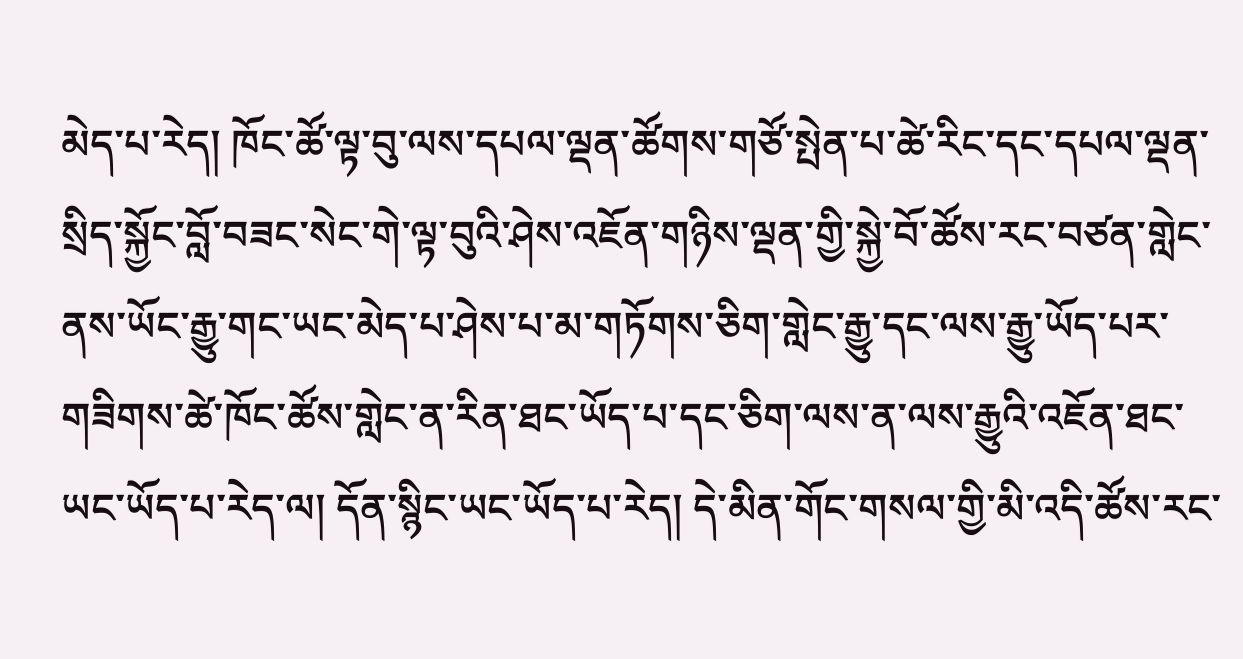མེད་པ་རེད། ཁོང་ཚོ་ལྟ་བུ་ལས་དཔལ་ལྡན་ཚོགས་གཙོ་སྤེན་པ་ཚེ་རིང་དང་དཔལ་ལྡན་སྲིད་སྐྱོང་བློ་བཟང་སེང་གེ་ལྟ་བུའི་ཤེས་འཇོན་གཉིས་ལྡན་གྱི་སྐྱེ་བོ་ཚོས་རང་བཙན་གླེང་ནས་ཡོང་རྒྱུ་གང་ཡང་མེད་པ་ཤེས་པ་མ་གཏོགས་ཅིག་གླེང་རྒྱུ་དང་ལས་རྒྱུ་ཡོད་པར་གཟིགས་ཚེ་ཁོང་ཚོས་གླེང་ན་རིན་ཐང་ཡོད་པ་དང་ཅིག་ལས་ན་ལས་རྒྱུའི་འཇོན་ཐང་ཡང་ཡོད་པ་རེད་ལ། དོན་སྙིང་ཡང་ཡོད་པ་རེད། དེ་མིན་གོང་གསལ་གྱི་མི་འདི་ཚོས་རང་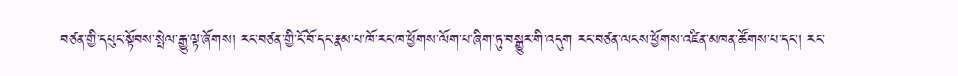བཙན་གྱི་དཔུང་སྟོབས་སྤེལ་རྒྱུ་ལྟ་ཞོགས། རང་བཙན་གྱི་ངོ་བོ་དང་རྣམ་པ་ཁོ་རང་ཁ་ཕྱོགས་ལོག་པ་ཞིག་ཏུ་བསྒྱུར་གི་འདུག རང་བཙན་ལངས་ཕྱོགས་འཛིན་མཁན་ཚོགས་པ་དང་། རང་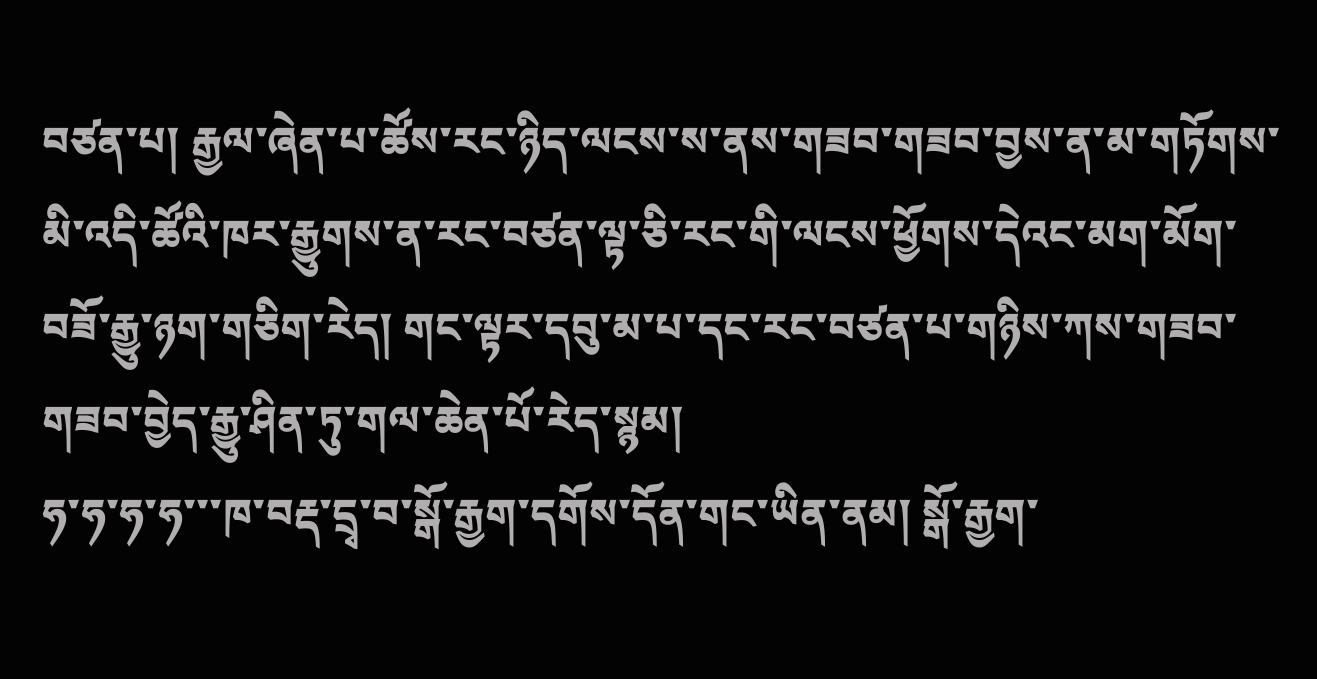བཙན་པ། རྒྱལ་ཞེན་པ་ཚོས་རང་ཉིད་ལངས་ས་ནས་གཟབ་གཟབ་བྱས་ན་མ་གཏོགས་མི་འདི་ཚོའི་ཁར་རྒྱུགས་ན་རང་བཙན་ལྟ་ཅི་རང་གི་ལངས་ཕྱོགས་དེའང་མག་མོག་བཟོ་རྒྱུ་ཉག་གཅིག་རེད། གང་ལྟར་དབུ་མ་པ་དང་རང་བཙན་པ་གཉིས་ཀས་གཟབ་གཟབ་བྱེད་རྒྱུ་ཤིན་ཏུ་གལ་ཆེན་པོ་རེད་སྙམ།
ཧ་ཧ་ཧ་ཧ་་་ཁ་བརྡ་དྲྭ་བ་སྒོ་རྒྱག་དགོས་དོན་གང་ཡིན་ནམ། སྒོ་རྒྱག་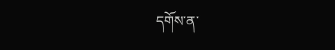དགོས་ན་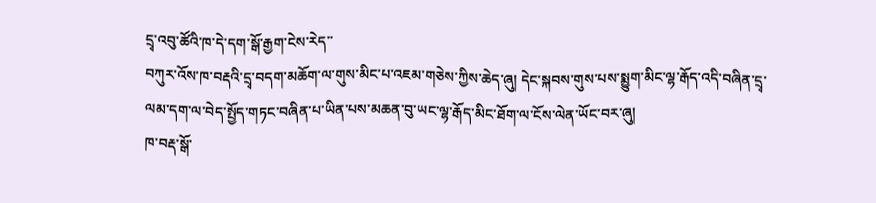དྲྭ་འབུ་ཚོའི་ཁ་དེ་དག་སྒོ་རྒྱག་ངེས་རེད་་
བཀུར་འོས་ཁ་བརྡའི་དྲྭ་བདག་མཆོག་ལ་གུས་མིང་པ་འཇམ་གཅེས་ཀྱིས་ཆེད་ཞུ། དེང་སྐབས་གུས་པས་སྨྱུག་མིང་ལྷ་རྒོད་འདི་བཞིན་དྲྭ་ལམ་དག་ལ་བེད་སྤྱོད་གཏང་བཞིན་པ་ཡིན་པས་མཆན་བུ་ཡང་ལྷ་རྒོད་མིང་ཐོག་ལ་ངོས་ལེན་ཡོང་བར་ཞུ།
ཁ་བརྡ་སྒོ་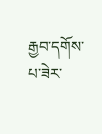རྒྱབ་དགོས་པ་ཟེར་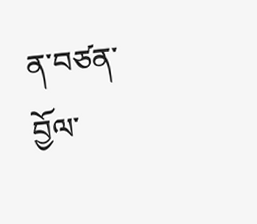ན་བཙན་བྱོལ་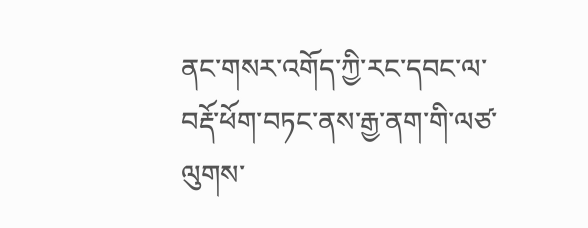ནང་གསར་འགོད་ཀྱི་རང་དབང་ལ་བརྡོ་ཕོག་བཏང་ནས་རྒྱ་ནག་གི་ལཙ་ལུགས་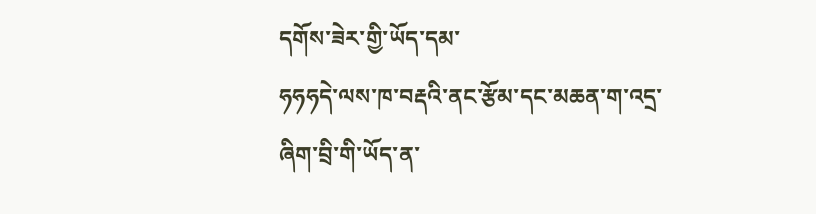དགོས་ཟེར་གྱི་ཡོད་དམ་
ཧཧཧདེ་ལས་ཁ་བརྡའི་ནང་རྩོམ་དང་མཆན་ག་འདྲ་ཞིག་བྲི་གི་ཡོད་ན་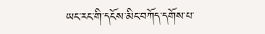ཡང་རང་གི་དངོས་མིང་བཀོད་དགོས་པ་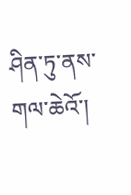ཤིན་ཏུ་ནས་གལ་ཆེའོ་།